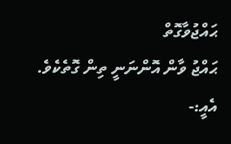ޙައްޖުވާގޮތް
ޙައްޖު ވާން އޮންނަނީ ތިން ގޮތެކެވެ. އެއީ:-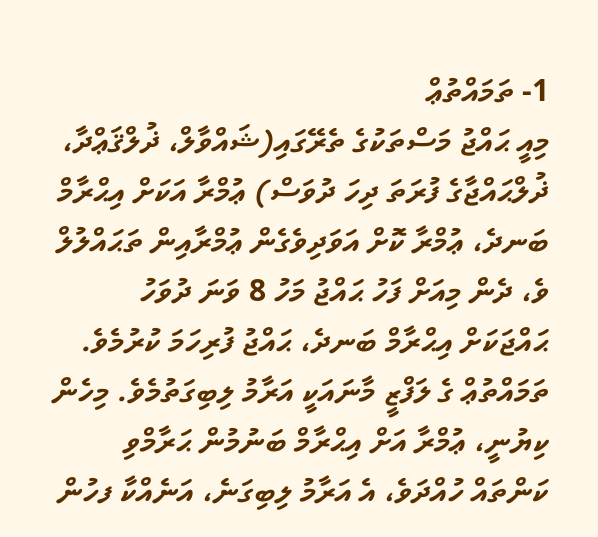1- ތަމައްތުޢް
މިއީ ޙައްޖު މަސްތަކުގެ ތެރޭގައި(ޝައްވާލް، ޛުލްޤަޢްދާ، ޛުލްޙައްޖާގެ ފުރަތަ ދިހަ ދުވަސް) ޢުމްރާ އަކަށް އިޙްރާމް ބަނދެ، ޢުމްރާ ކޮށް އަވަދިވެގެން ޢުމްރާއިން ތަޙައްލުލް ވެ، ދެން މިއަށް ފަހު ޙައްޖު މަހު 8 ވަނަ ދުވަހު ޙައްޖަކަށް އިޙްރާމް ބަނދެ، ޙައްޖު ފުރިހަމަ ކުރުމެވެ. ތަމައްތުޢް ގެ ލަފްޒީ މާނައަކީ އަރާމު ލިބިގަތުމެވެ. މިހެން ކިޔުނީ، ޢުމްރާ އަށް އިޙްރާމް ބަނުމުން ޙަރާމްވި ކަންތައް ހުއްދަވެ، އެ އަރާމު ލިބިގަނެ، އަނެއްކާ ފހުން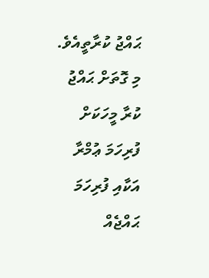ޙައްޖު ކުރާތީއެވެ. މި ގޮތަށް ޙައްޖު ކުރާ މީހަކަށް ފުރިހަމަ ޢުމްރާ އަކާއި ފުރިހަމަ ޙައްޖެއް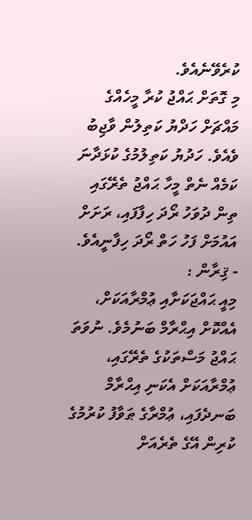ކުރެވޭނެއެވެ.
މި ގޮތަށް ޙައްޖު ކުރާ މީހެއްގެ މައްޗަށް ހަދްޔު ކަތިލުން ވާޖިބު ވެއެވެ. ހަދުޔު ކަތިލުމުގެ ކުޅަދާނަ ކަމެއް ނެތް މީހާ ޙައްޖު ތެރޭގައި ތިން ދުވަހު ރޯދަ ހިފާފައި، ރަށަށް އައުމަށް ފަހު ހަތް ރޯދަ ހިފާނީއެވެ.
- ޤިރާން :
މިއީ ޙައްޖަކަށާއި ޢުމްރާއަކަށް، އެއްކޮށް އިޙްރާމް ބަނުމެވެ. ނުވަތަ ޙައްޖު މަސްތަކުގެ ތެރޭގައި، ޢުމްރާއަކަށް އެކަނި އިޙްރާމް ބަނދެފައި، ޢުމްރާގެ ޠަވާފު ކުރުމުގެ ކުރިން އޭގެ ތެރެއަށް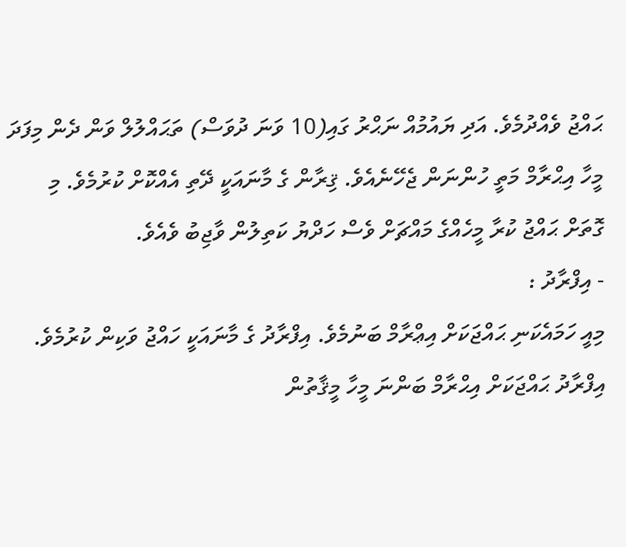ޙައްޖު ވެއްދުމެވެ. އަދި ޔައުމުއް ނަޙްރު ގައި(10 ވަނަ ދުވަސް) ތަޙައްލުލް ވަން ދެން މިފަދަ މީހާ އިޙްރާމް މަތީ ހުންނަން ޖެހޭނެއެވެ. ޤިރާން ގެ މާނައަކީ ދޭތި އެއްކޮށް ކުރުމެވެ. މި ގޮތަށް ޙައްޖު ކުރާ މީހެއްގެ މައްޗަށް ވެސް ހަދްޔު ކަތިލުން ވާޖިބު ވެއެވެ.
- އިފްރާދު :
މިއީ ހަމައެކަނި ޙައްޖަކަށް އިޢްރާމް ބަނުމެވެ. އިފްރާދު ގެ މާނައަކީ ހައްޖު ވަކިން ކުރުމެވެ. އިފްރާދު ޙައްޖަކަށް އިޙްރާމް ބަންނަ މީހާ މީޤާތުން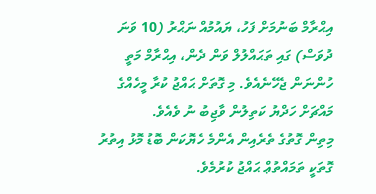އިޙްރާމް ބަނުމަށް ފަހު، ޔައުމުއް ނަޙްރު (10 ވަނަ ދުވަސް) ގައި ތަޙައްލުލް ވަން ދެން، އިޙްރާމް މަތީ ހުންނަން ޖެހޭނެއެވެ. މި ގޮތަށް ޙައްޖު ކުރާ މީހެއްގެ މައްޗަށް ހަދްޔު ކަތިލުން ވާޖިބު ނު ވެއެވެ.
މިތިން ގޮތުގެ ތެރެއިން އެންމެ ހެޔޮކަން ބޮޑު މޮޅު އިތުރު ގޮތަކީ ތަމައްތުޢް ޙައްޖު ކުރުމެވެ.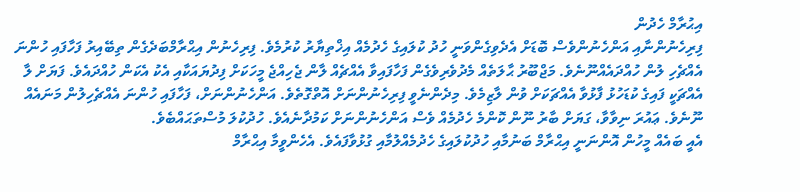އިޙުރާމް ހެދުން
ފިރިހެނުންނާއި އަންހެނުންވެސް ބޮޑަށް އެދެވިގެންވަނީ ހުދު ކުލައިގެ ހެދުމެއް އިޚްތިޔާރު ކުރުމެވެ. ފިރިހެނުން އިޙްރާމްބަދެގެން ތިބޭއިރު ފަހާފައި ހުންނަ އެއްޗެހި ލުން ހުއްދައެއްނޫނެވެ. މަޖްބޫރު ޙާލަތެއް މެދުވެރިވެގެން ފަހާފައިވާ އެއްޗެއް ލާން ޖެހިއްޖެ މީހަކަށް ފިދުޔައަކާއި އެކު އެކަން ހުއްދައެވެ. ފަޔަށް ލާ އެއްޗަކީ ފައިގެ ކުޑަހުޅު ފާޅުވާ އެއްޗަކަށް ވުން ލާޒިމެވެ. މިދެންނެވީ ފިރިހެނުންނަށް އޮތްގޮތެވެ. އަންހެނުންނަށް، ފަހާފައި ހުންނަ އެއްޗެހިލުން މަނައެއް ނޫނެވެ. ޢައުރަ ނިވާވާ، ގަޔަށް ބާރު ނޫން ކޮންމެ ހެދުމެއް ވެސް އަންހެނުންނަށް ކަމުދާނެއެވެ. ހުދުކުލަ މުސްތަޙައްބެވެ.
އެއީ ބައެއް މީހުން އޮންނަނީ އިޙްރާމް ބަނުމާއި ހުދުކުލައިގެ ހެދުމެއްލުމާއި ގުޅުވާފައެވެ. އެހެންވީމާ އިޙްރާމް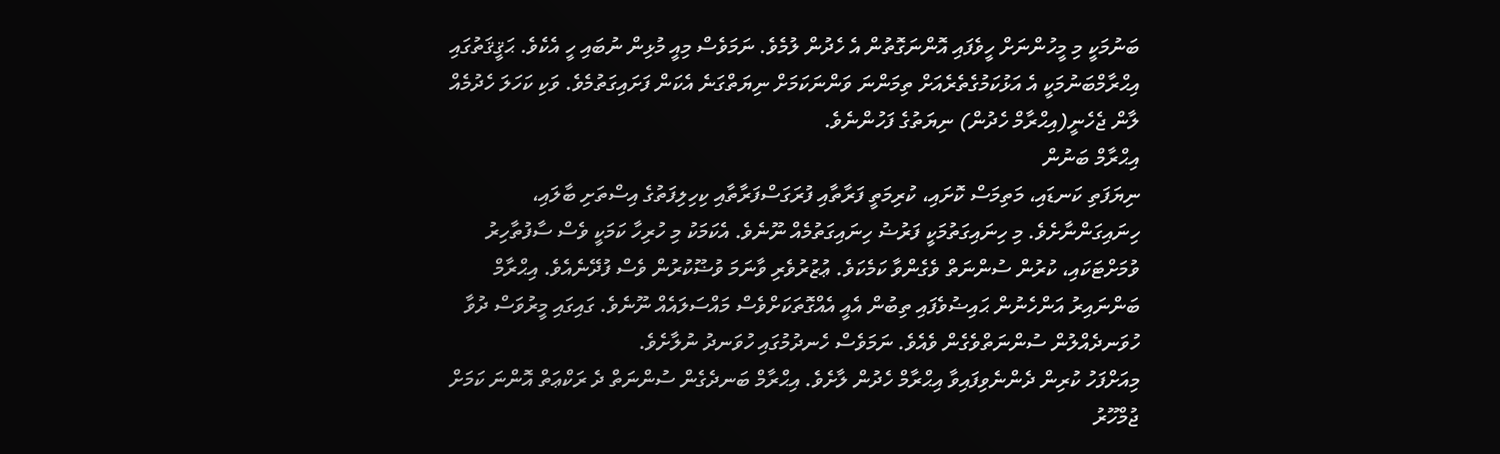ބަނުމަކީ މި މީހުންނަށް ހީވެފައި އޮންނަގޮތުން އެ ހެދުން ލުމެވެ. ނަމަވެސް މިއީ މުޅިން ނުބައި ހީ އެކެވެ. ޙަޤީޤަތުގައި އިޙްރާމްބަނުމަކީ އެ އަޅުކަމުގެތެރެއަށް ތިމަންނަ ވަންނަކަމަށް ނިޔަތްގަނެ އެކަން ފަށައިގަތުމެވެ. ވަކި ކަހަލަ ހެދުމެއް ލާން ޖެހެނީ(އިޙްރާމް ހެދުން) ނިޔަތުގެ ފަހުންނެވެ.
އިޙްރާމް ބަނުން
ނިޔަފަތި ކަނޑައި، މަތިމަސް ކޮށައި، ކުރިމަތީ ފަރާތާއި ފުރަގަސްފަރާތާއި ކިހިލިފަތުގެ އިސްތަށި ބާލައި، ހިނައިގަންނާށެވެ. މި ހިނައިގަތުމަކީ ފަރުޟު ހިނައިގަތުމެއް ނޫނެވެ. އެކަމަކު މި ހުރިހާ ކަމަކީ ވެސް ސާފުތާހިރު ވުމަށްޓަކައި، ކުރުން ސުންނަތް ވެގެންވާ ކަމެކަވެ. ޢުޒުރުވެރި ވާނަމަ ވުޟޫކުރުން ވެސް ފުދޭނެއެވެ. އިޙްރާމް ބަންނައިރު އަންހެނުން ޙައިޟުވެފައި ތިބުން އެއީ އެއްގޮތަކަށްވެސް މައްސަލައެއް ނޫނެވެ. ގައިގައި މީރުވަސް ދުވާ ހުވަނދެއްލުން ސުންނަތްވެގެން ވެއެވެ. ނަމަވެސް ހެނދުމުގައި ހުވަނދު ނުލާށެވެ.
މިއަށްފަހު ކުރިން ދެންނެވިފައިވާ އިޙްރާމް ހެދުން ލާށެވެ. އިޙްރާމް ބަނދެގެން ސުންނަތް ދެ ރަކްޢަތް އޮންނަ ކަމަށް ޖުމްހޫރު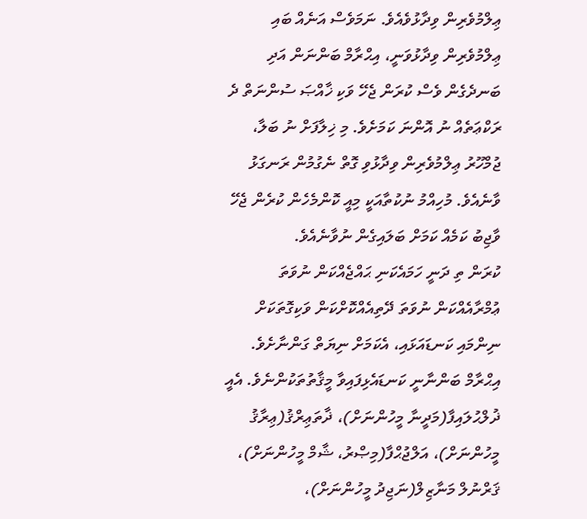ޢިލްމުވެރިން ވިދާޅުވެއެވެ. ނަމަވެސް އަނެއް ބައި ޢިލްމުވެރިން ވިދާޅުވަނީ، އިޙްރާމް ބަންނަން އަދި ބަނދެގެން ވެސް ކުރަން ޖެހޭ ވަކި ޚާއްޞަ ސުންނަތް ދެ ރަކްޢަތެއް ނު އޮންނަ ކަމަށެވެ. މި ޚިލާފަށް ނު ބަލާ، ޖުމްހޫރު ޢިލްމުވެރިން ވިދާޅުވި ގޮތް ނެގުމުން ރަނގަޅު ވާނެއެވެ. މުހިއްމު ނުކުތާއަކީ މިއީ ކޮންމެހެން ކުރެން ޖެހޭ ވާޖިބު ކަމެއް ކަމަށް ބަލައިގެން ނުވާނެއެވެ.
ކުރަން ތި ދަނީ ހަމައެކަނި ޙައްޖެއްކަން ނުވަތަ ޢުމްރާއެއްކަން ނުވަތަ ދޭތިއެއްކޮށްކަން ވަކިގޮތަކަށް ނިންމައި ކަނޑައަޅައި، އެކަމަށް ނިޔަތް ގަންނާށެވެ. އިޙްރާމް ބަންނާނީ ކަނޑައެޅިފައިވާ މީޤާތުތަކުންނެވެ. އެއީ ޛުލްޙުލައިފާ(މަދީނާ މީހުންނަށް)، ޛާތަޢިރްޤު(ޢިރާޤު މީހުންނަށް)، އަލްޖުޙްފާ(މިޞްރު، ޝާމް މީހުންނަށް)، ޤަރްނުލް މަނާޒިލް(ނަޖިދު މީހުންނަށް)،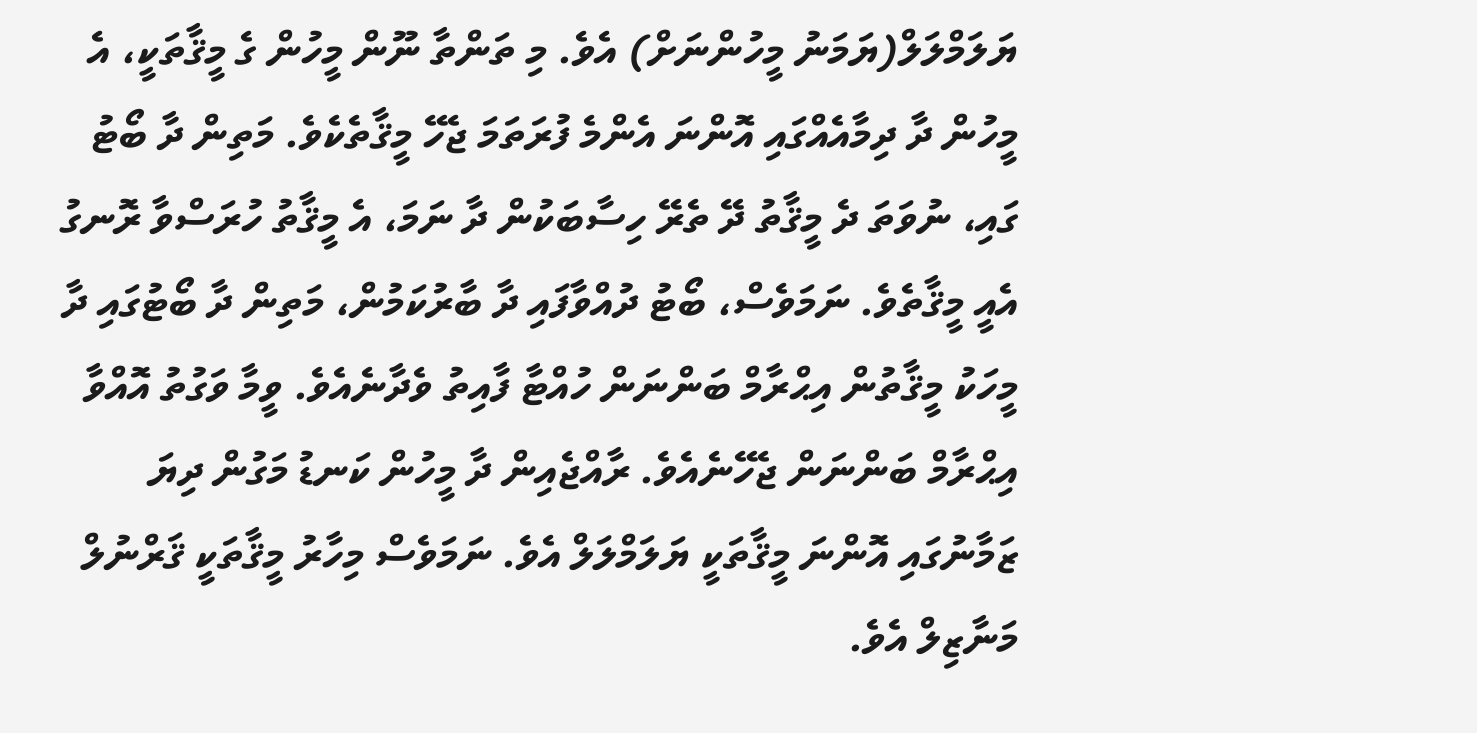ޔަލަމްލަލް(ޔަމަނު މީހުންނަށް) އެވެ. މި ތަންތާ ނޫން މީހުން ގެ މީޤާތަކީ، އެ މީހުން ދާ ދިމާއެއްގައި އޮންނަ އެންމެ ފުރަތަމަ ޖެހޭ މީޤާތެކެވެ. މަތިން ދާ ބޯޓު ގައި، ނުވަތަ ދެ މީޤާތު ދޭ ތެރޭ ހިސާބަކުން ދާ ނަމަ، އެ މީޤާތު ހުރަސްވާ ރޮނގު އެއީ މީޤާތެވެ. ނަމަވެސް، ބޯޓު ދުއްވާފައި ދާ ބާރުކަމުން، މަތިން ދާ ބޯޓުގައި ދާ މީހަކު މީޤާތުން އިޙްރާމް ބަންނަން ހުއްޓާ ފާއިތު ވެދާނެއެވެ. ވީމާ ވަގުތު އޮއްވާ އިޙްރާމް ބަންނަން ޖެހޭނެއެވެ. ރާއްޖެއިން ދާ މީހުން ކަނޑު މަގުން ދިޔަ ޒަމާނުގައި އޮންނަ މީޤާތަކީ ޔަލަމްލަލް އެވެ. ނަމަވެސް މިހާރު މީޤާތަކީ ޤަރްނުލް މަނާޒިލް އެވެ.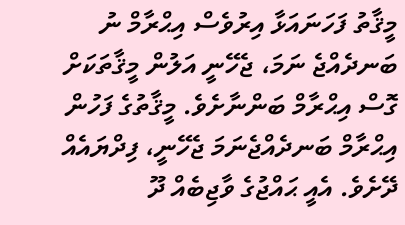މީޤާތު ފަހަނައަޅާ އިރުވެސް އިޙްރާމް ނު ބަނދެއްޖެ ނަމަ، ޖެހޭނީ އަލުން މީޤާތަކަށް ގޮސް އިޙްރާމް ބަންނާށެވެ. މީޤާތުގެ ފަހުން އިޙްރާމް ބަނދެއްޖެނަމަ ޖެހޭނީ، ފިދްޔައެއް ދޭށެވެ. އެއީ ޙައްޖުގެ ވާޖިބެއް ދޫ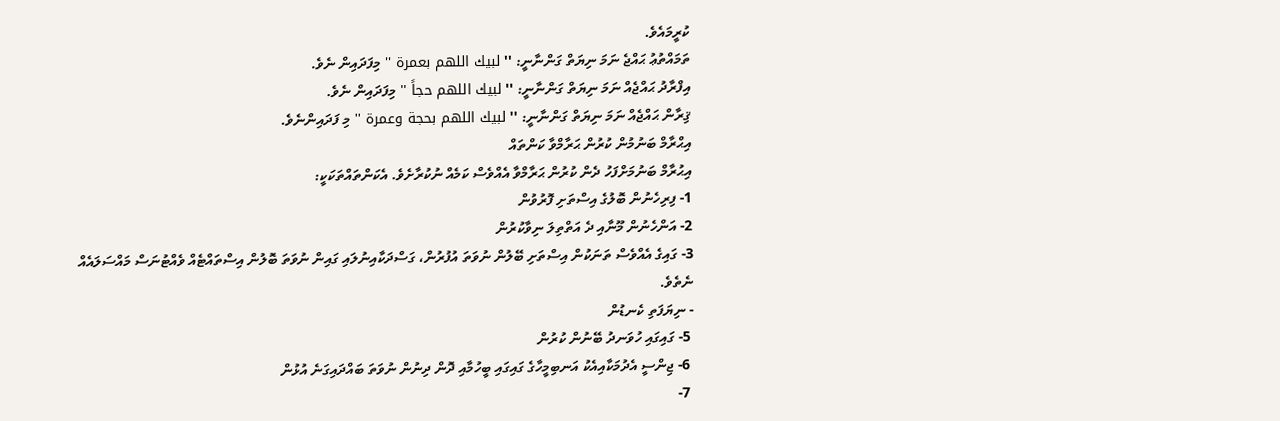ކުރީމައެވެ.
ތަމައްތުޢު ޙައްޖެ ނަމަ ނިޔަތް ގަންނާނީ: '' لبيك اللهم بعمرة '' މިފަދައިން ނެވެ.
އިފްރާދު ޙައްޖެއް ނަމަ ނިޔަތް ގަންނާނީ: '' لبيك اللهم حجاً '' މިފަދައިން ނެވެ.
ޤިރާން ޙައްޖެއް ނަމަ ނިޔަތް ގަންނާނީ: '' لبيك اللهم بحجة وعمرة '' މި ފަދައިންނެވެ.
އިޙްރާމް ބަނުމުން ކުރުން ޙަރާމްވާ ކަންތައް
އިޙުރާމް ބަނުމަށްފަހު ދެން ކުރުން ޙަރާމްވާ އެއްވެސް ކަމެއް ނުކުރާށެވެ. އެކަންތައްތަކަކީ:
1- ފިރިހެނުން ބޮލުގެ އިސްތަށި ފޮރުވުން
2- އަންހެނުން މޫނާއި ދެ އަތްތިލަ ނިވާކުރުން
3- ގައިގެ އެއްވެސް ތަނަކުން އިސްތަށި ބޭލުން ނުވަތަ އުފުރުން، ގަސްދަކާއިނުލައި ގައިން ނުވަތަ ބޮލުން އިސްތައްޓެއް ވެއްޓުނަސް މައްސަލައެއް ނެތެވެ.
- ނިޔަފަތި ކެނޑުން
 5- ގައިގައި ހުވަނދު ބޭނުން ކުރުން
 6- ޖިންސީ އެދުމަކާއިއެކު އަނބިމީހާގެ ގައިގައި ބީހުމާއި ދޮން ދިނުން ނުވަތަ ބައްދައިގަނެ އުޅުން
 7-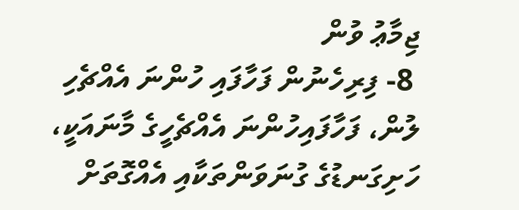ޖިމާޢު ވުން
 8- ފިރިހެނުން ފަހާފައި ހުންނަ އެއްޗެހި ލުން، ފަހާފައިހުންނަ އެއްޗެހީގެ މާނައަކީ، ހަށިގަނޑުގެ ގުނަވަންތަކާއި އެއްގޮތަށް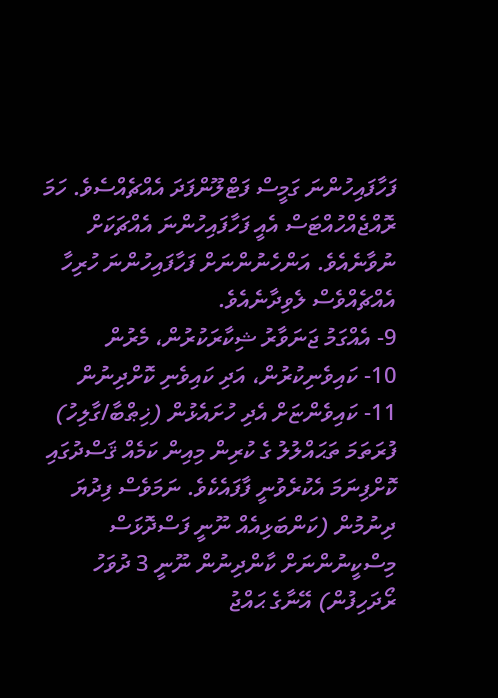ފަހާފައިހުންނަ ގަމީސް ފަޓްލޫންފަދަ އެއްޗެއްސެވެ. ހަމަ ރޮއްޖެއްހުއްޓަސް އެއީ ފަހާފައިހުންނަ އެއްޗަކަށް ނުވާނެއެވެ. އަންހެނުންނަށް ފަހާފައިހުންނަ ހުރިހާ އެއްޗެއްވެސް ލެވިދާނެއެވެ.
9- އެއްގަމު ޖަނަވާރު ޝިކާރަކުރުން، މެރުން
10- ކައިވެނިކުރުން، އަދި ކައިވެނި ކޮށްދިނުން
11- ކައިވެންޏަށް އެދި ހުށައެޅުން (ޚިޠްބާ/ގާލިހު)
ފުރަތަމަ ތަޙައްލުލު ގެ ކުރިން މިއިން ކަމެއް ޤަސްދުގައި ކޮށްފިނަމަ އެކުރެވުނީ ފާފައެކެވެ. ނަމަވެސް ފިދުޔަ ދިނުމުން (ކަންބަޅިއެއް ނޫނީ ފަސްދޮޅަސް މިސްކީނުންނަށް ކާންދިނުން ނޫނީ 3 ދުވަހު ރޯދަހިފުން) އޭނާގެ ޙައްޖު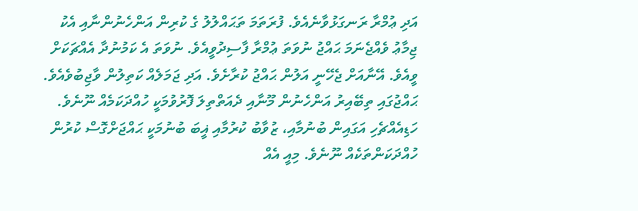އަދި ޢުމްރާ ރަނގަޅުވާނެއެވެ. ފުރަތަމަ ތަޙައްލުލު ގެ ކުރިން އަންހެނުންނާއި އެކު ޖިމާޢު ވެއްޖެނަމަ ޙައްޖު ނުވަތަ ޢުމްރާ ފާސިދުވީއެވެ. ނުވަތަ އެ ކަމުނުދާ އެއްޗަކަށް ވީއެވެ. އޭނާއަށް ޖެހޭނީ އަލުން ޙައްޖު ކުރާށެވެ. އަދި ޖަމަލެއް ކަތިލުން ވާޖިބުވެއެވެ.
ޙައްޖުގައި ތިބޭއިރު އަންހެނުން މޫނާއި ދެއަތްތިލަ ފޮރުވުމަކީ ހުއްދަކަމެއް ނޫނެވެ. ހަޑިއެއްޗެހި އަގައިން ބުނުމާއި، ޒުވާބު ކުރުމާއި ޣީބަ ބުނުމަކީ ޙައްޖަށްގޮސް ކުރުން ހުއްދަކަންތަކެއް ނޫނެވެ. މިއީ އެއް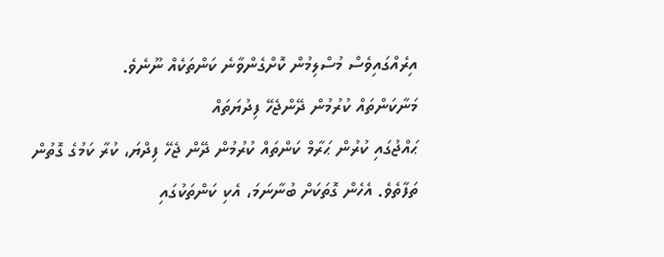އިރެއްގައިވެސް މުސްލިމުން ކޮށްގެންވާނެ ކަންތަކެއް ނޫނެވެ.
މަނާކަންތައް ކުރުމުން ދޭންޖެހޭ ފިދުޔަތައް
ޙައްޖުގައި ކުރުން ޙަރާމް ކަންތައް ކުރުމުން ދޭން ޖެހޭ ފިދްޔަ، ކުރާ ކަމުގެ ގޮތުން ތަފާތެވެ. އެހެން ގޮތަކަށް ބުނާނަމަ، އެކި ކަންތަކުގައި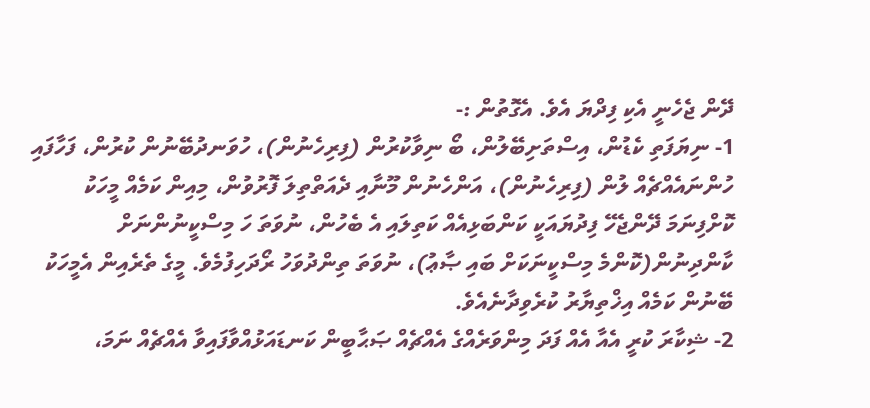ދޭން ޖެހެނީ އެކި ފިދްޔަ އެވެ. އެގޮތުން :-
1- ނިޔަފަތި ކެޑުން، އިސްތަށިބޭލުން، ބޯ ނިވާކުރުން (ފިރިހެނުން)، ހުވަނދުބޭނުން ކުރުން، ފަހާފައި ހުންނައެއްޗެއް ލުން (ފިރިހެނުން)، އަންހެނުން މޫނާއި ދެއަތްތިލަ ފޮރުވުން، މިއިން ކަމެއް މީހަކު ކޮށްފިނަމަ ދޭންޖެހޭ ފިދުޔައަކީ ކަންބަޅިއެއް ކަތިލައި އެ ބެހުން، ނުވަތަ ހަ މިސްކީނުންނަށް ކާންދިނުން(ކޮންމެ މިސްކީނަކަށް ބައި ޞާޢު)، ނުވަތަ ތިންދުވަހު ރޯދަހިފުމެވެ. މީގެ ތެރެއިން އެމީހަކު ބޭނުން ކަމެއް އިޚްތިޔާރު ކުރެވިދާނެއެވެ.
2- ޝިކާރަ ކުރީ އެއާ އެއް ފަދަ މިންވަރެއްގެ އެއްޗެއް ޞަޙާބީން ކަނޑައަޅުއްވާފައިވާ އެއްޗެއް ނަމަ،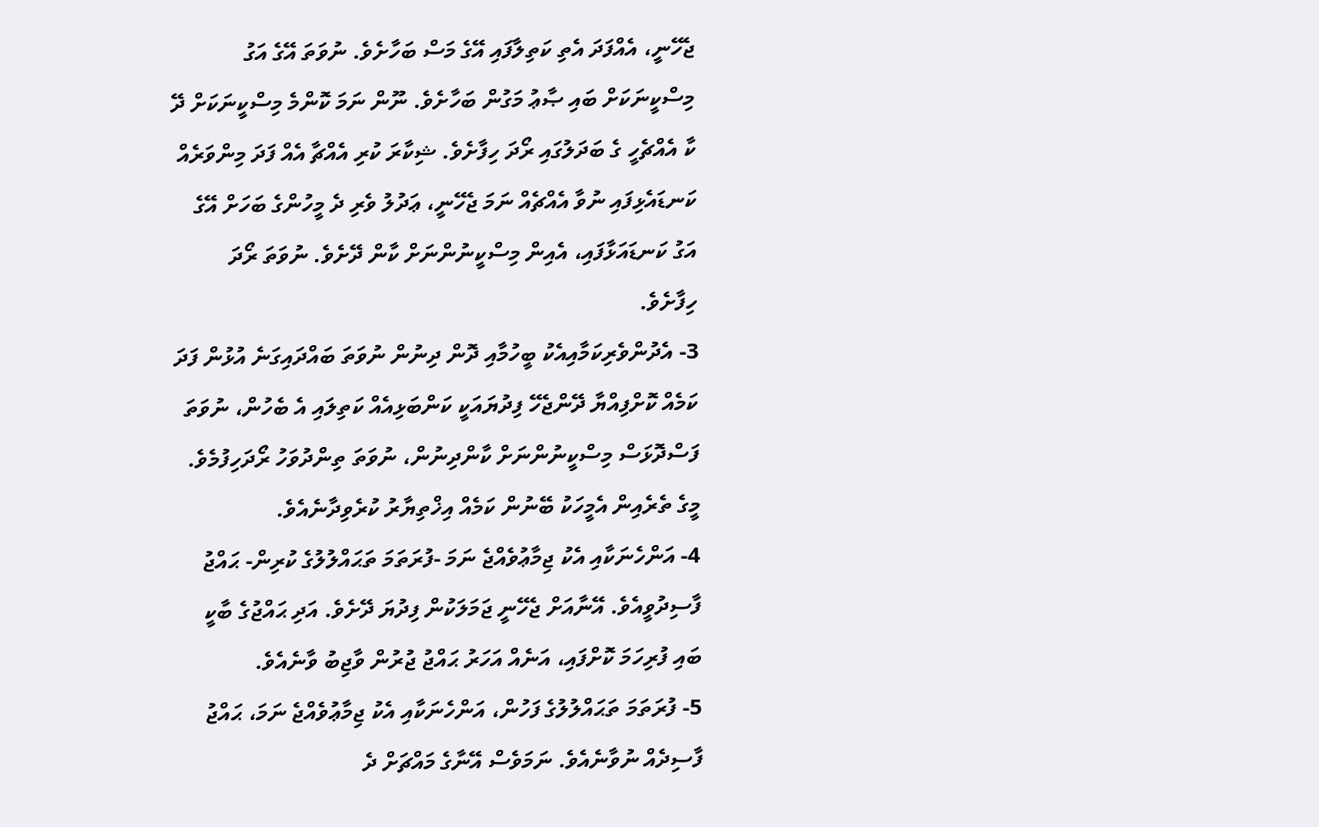ޖެހޭނީ، އެއްފަދަ އެތި ކަތިލާފައި އޭގެ މަސް ބަހާށެވެ. ނުވަތަ އޭގެ އަގު މިސްކީނަކަށް ބައި ޞާޢު މަގުން ބަހާށެވެ. ނޫން ނަމަ ކޮންމެ މިސްކީނަކަށް ދޭ ކާ އެއްޗެހީ ގެ ބަދަލުގައި ރޯދަ ހިފާށެވެ. ޝިކާރަ ކުރި އެއްޗާ އެއް ފަދަ މިންވަރެއް ކަނޑައެޅިފައި ނުވާ އެއްޗެއް ނަމަ ޖެހޭނީ، ޢަދުލު ވެރި ދެ މީހުންގެ ބަހަށް އޭގެ އަގު ކަނޑައަޅާފައި، އެއިން މިސްކީނުންނަށް ކާން ދޭށެވެ. ނުވަތަ ރޯދަ ހިފާށެވެ.
3- އެދުންވެރިކަމާއިއެކު ބީހުމާއި ދޮން ދިނުން ނުވަތަ ބައްދައިގަނެ އުޅުން ފަދަ ކަމެއް ކޮށްފިއްޔާ ދޭންޖެހޭ ފިދުޔައަކީ ކަންބަޅިއެއް ކަތިލައި އެ ބެހުން، ނުވަތަ ފަސްދޮޅަސް މިސްކީނުންނަށް ކާންދިނުން، ނުވަތަ ތިންދުވަހު ރޯދަހިފުމެވެ. މީގެ ތެރެއިން އެމީހަކު ބޭނުން ކަމެއް އިޚްތިޔާރު ކުރެވިދާނެއެވެ.
4- އަންހެނަކާއި އެކު ޖިމާޢުވެއްޖެ ނަމަ -ފުރަތަމަ ތަޙައްލުލުގެ ކުރިން- ޙައްޖު ފާސިދުވީއެވެ. އޭނާއަށް ޖެހޭނީ ޖަމަލަކުން ފިދުޔަ ދޭށެވެ. އަދި ޙައްޖުގެ ބާކީ ބައި ފުރިހަމަ ކޮށްފައި، އަނެއް އަހަރު ޙައްޖު ޖުރުން ވާޖިބު ވާނެއެވެ.
5- ފުރަތަމަ ތަޙައްލުލުގެ ފަހުން، އަންހެނަކާއި އެކު ޖިމާޢުވެއްޖެ ނަމަ، ޙައްޖު ފާސިދެއް ނުވާނެއެވެ. ނަމަވެސް އޭނާގެ މައްޗަށް ދެ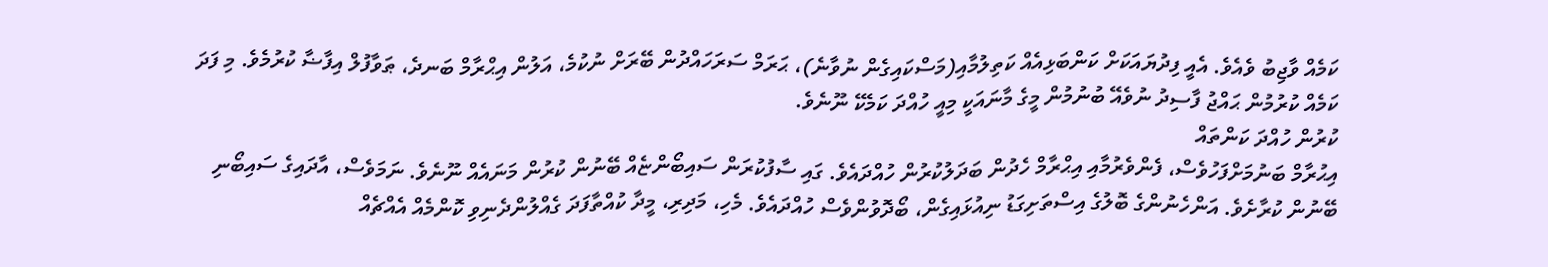ކަމެއް ވާޖިބު ވެއެވެ. އެއީ ފިދުޔައަކަށް ކަންބަޅިއެއް ކަތިލުމާއި(މަސްކައިގެން ނުވާނެ)، ޙަރަމް ސަރަހައްދުން ބޭރަށް ނުކުމެ، އަލުން އިޙްރާމް ބަނދެ، ޠަވާފުލް އިފާޟާ ކުރުމެވެ. މި ފަދަ ކަމެއް ކުރުމުން ޙައްޖު ފާސިދު ނުވެއޭ ބުނުމުން މީގެ މާނައަކީ މިއީ ހުއްދަ ކަމެކޭ ނޫނެވެ.
ކުރުން ހުއްދަ ކަންތައް
އިޙުރާމް ބަނުމަށްފަހުވެސް، ފެންވެރުމާއި އިޙްރާމް ހެދުން ބަދަލުކުރުން ހުއްދައެވެ. ގައި ސާފުކުރަން ސައިބޯންޏެއް ބޭނުން ކުރުން މަނައެއް ނޫނެވެ. ނަމަވެސް، އާދައިގެ ސައިބޯނި ބޭނުން ކުރާށެވެ. އަންހެނުންގެ ބޮލުގެ އިސްތަށިގަޑު ނިއުޅައިގެން، ބޯދޮވުންވެސް ހުއްދައެވެ. މެހި، މަދިރި، މީދާ ކުއްތާފަދަ ގެއްލުންދެނިވި ކޮންމެއް އެއްޗެއް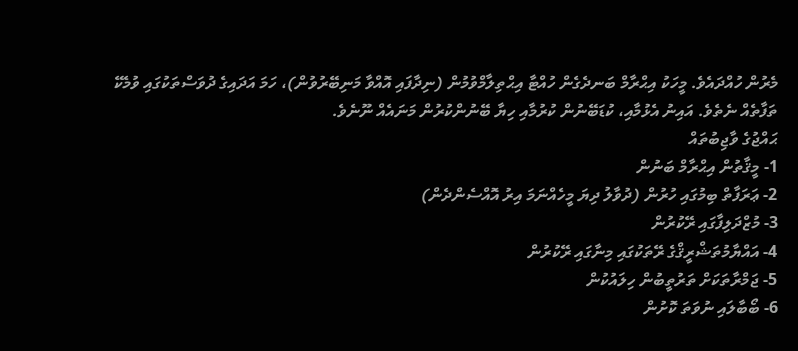މެރުން ހުއްދައެވެ. މީހަކު އިޙްރާމް ބަނދެގެން ހުއްޓާ އިޙްތިލާމްވުމުން (ނިދާފައި އޮއްވާ މަނިބޭރުވުން)، ހަމަ އަދައިގެ ދުވަސްތަކުގައި ވުމެކޭ ތަފާތެއް ނެތެވެ. އައިނު އެޅުމާއި، ކުޑަބޭނުން ކުރުމާއި ހިޔާ ބޭނުންކުރުން މަނައެއް ނޫނެވެ.
ޙައްޖުގެ ވާޖިބުތައް
1- މީޤާތުން އިޙްރާމް ބަނުން
2- ޢަރަފާތް ބިމުގައި ހުރުން (ދުވާލު ދިޔަ މީހެއްނަމަ އިރު އޮއްސެންދެން)
3- މުޒްދަލިފާގައި ރޭކުރުން
4- އައްޔާމުތަޝްރީޤްގެ ރޭތަކުގައި މިނާގައި ރޭކުރުން
5- ޖަމްރާތަކަށް ތަރުތީބުން ހިލައުކުން
6- ބޯބާލައި ނުވަތަ ކޮށުން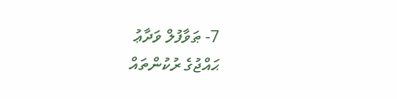7- ޠަވާފުލް ވަދާޢު
ޙައްޖުގެ ރުކުންތައް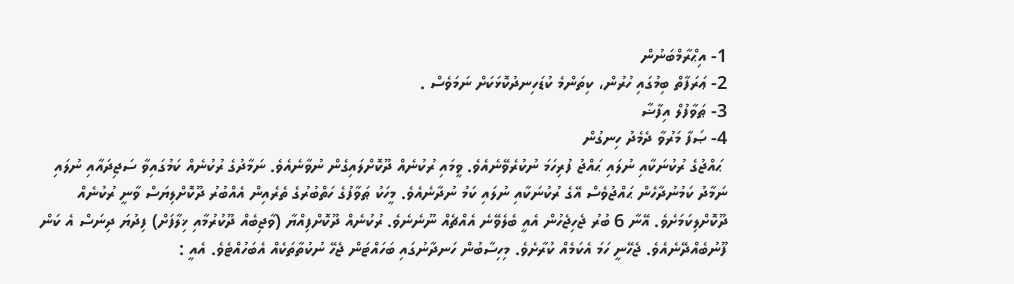1- އިޙްރާމްބަނުން
2- ޢަރަފާތް ބިމުގައި ހުރުން، ކިތަންމެ ކުޑަހިނދުކޮޅަކަށް ނަމަވެސް .
3- ޠަވާފުލް އިފާޟާ
4- ޞަފާ މަރުވާ ދެމެދު ހިނގުން
 ޙައްޖުގެ ރުކުނަކާއި ނުލައި ޙައްޖު ފުރިހަމަ ނުކުރެވޭނެއެވެ. ވީމައި ރުކުނެއް ދޫކޮށްލައިގެން ނުވާނެއެވެ. ނަމާދުގެ ރުކުނެއް ކަމުގައިވާ ސަޖިދައާއި ނުލައި ނަމާދު ކަމުނުދާހެން ޙައްޖުވެސް އޭގެ ރުކުނަކާއި ނުލައި ކަމު ނުދާނެއެވެ. މީހަކު ޠަވާފުގެ ހަތްބުރުގެ ތެރެއިން އެއްބުރު ދޫކޮށްލިޔަސް ވާނީ ރުކުނެއް ދޫކޮށްލިކަމަށެވެ. އޭނާ 6 ބުރު ޖެހިޖެހުން އެއީ ބެލެވޭނެ އެއްޗެއް ނޫނެނެވެ. ރުކުނެއް ދޫކޮށްފިއްޔާ (ވާޖިބެއް ދޫކުރުމާއި ޚިލާފަށް) ފިދުޔަ ދިނަސް އެ ކަން ފޫނުބެއްދޭނެއެވެ. ޖެހޭނީ ހަމަ އެކަމެއް ކުރާށެވެ. މިހިސާބުން ހަނދާނުގައި ބަހައްޓަން ޖެހޭ ނުކުތާތަކެއް އެބަހުއްޓެވެ. އެއީ :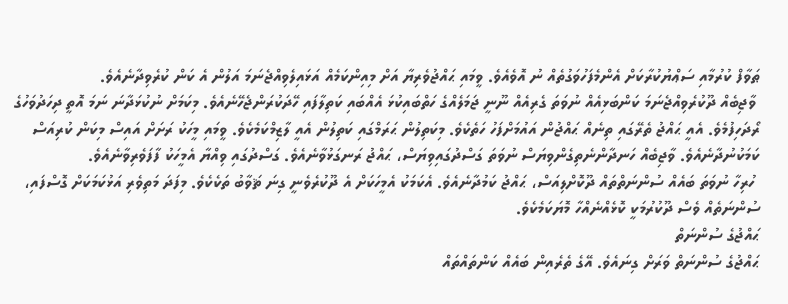ޠަވާފް ކުރުމާއި ސަޢްޔުކުރާކަށް އެންމެފަހުވަގުތެއް ނު އޮވެއެވެ. ވީމައި ޙައްޖުވެރިޔާ އަށް މިއިންކަމެއް އަޅައިލެވިއްޖެނަމަ އަލުން އެ ކަން ކުރެވިދާނެއެވެ.
 ވާޖިބެއް ދޫކުރެވިއްޖެނަމަ ކަންބަޅިއެއް ނުވަތަ ގެރިއެއް ނޫނީ ޖަމަލެއްގެ ހަތްބައިކުޅަ އެއްބައި ކަތިލާފައި ހޭދަކުރަންޖެހޭނެއެވެ. މިކަމަށް ނުކުޅަދާނަ ނަމަ އޮތީ ދިހަދުވަހުގެ ރޯދަހިފުމެވެ. އެއީ ޙައްޖު ތެރޭގައި ތިނެއް ޙައްޖުން އައުމަށްފަހު ހަތެކެވެ. މިކަތިލުން ޙަރަމްގައި ކަތިލުން އެއީ ލާޒިމްކަމެކެވެ. ވީމައި މީހަކު ރަށަށް އައިސް މިކަން ކުރިއަސް ކަމަކުނުދާނެއެވެ. ވާޖިބެއް ހަނދާންނެތިގެންވިޔަސް ނުވަތަ ގަސްދުގައިވިޔަސް، ޙައްޖު ރަނގަޅުވާނެއެވެ. ގަސްދުގައި ވިއްޔާ އެމީހަކު ފާފަވެރިވާނެއެވެ.
 ހުރިހާ ނުވަތަ ބައެއް ސުންނަތްތައް ދޫކޮށްލިއަސް، ޙައްޖު ކަމުދާނެއެވެ. އެކަމަކު އެމީހަކަށް އެ ދޫކުރެވެނީ ގިނަ ޘަވާބު ތަކެކެވެ. މިފަދަ މަތިވެރި އަޅުކަމަކަށް ގޮސްފައި، ސުންނަތެއް ވެސް ދޫކުރުމަކީ ކޮޅެއްނެއްހާ މޮޔަކަމެކެވެ.
ޙައްޖުގެ ސުންނަތް
ޙައްޖުގެ ސުންނަތް ވަރަށް ގިނައެވެ. އޭގެ ތެރެއިން ބައެއް ކަންތައްތައް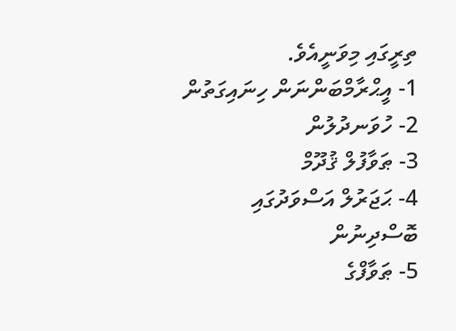ތިރީގައި މިވަނީއެވެ.
1- އީޙްރާމްބަންނަން ހިނައިގަތުން
2- ހުވަނދުލުން
3- ޠަވާފުލް ޤުދޫމް
4- ޙަޖަރުލް އަސްވަދުގައި ބޮސްދިނުން
5- ޠަވާފްގެ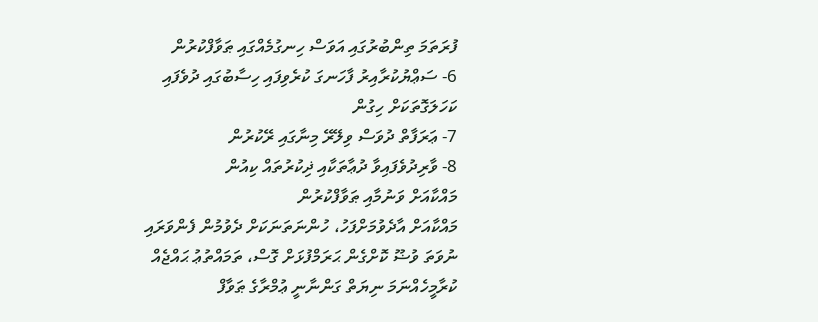ފުރަތަމަ ތިންބުރުގައި އަވަސް ހިނގުމެއްގައި ޠަވާފްކުރުން
6- ސަޢްޔުކުރާއިރު ފާހަނގަ ކުރެވިފައި ހިސާބުގައި ދުވެފައި ކަހަލަގޮތަކަށް ހިގުން
7- ޢަރަފާތް ދުވަސް ވިލޭރޭ މިނާގައި ރޭކުރުން
8- ވާރިދުވެފައިވާ ދުޢާތަކާއި ޛިކުރުތައް ކިއުން
މައްކާއަށް ވަނުމާއި ޠަވާފްކުރުން
މައްކާއަށް އާދެވުމަށްފަހު، ހުންނަތަނަކަށް ދެވުމުން ފެންވަރައި ނުވަތަ ވުޟޫ ކޮށްގެން ޙަރަމްފުޅަށް ގޮސް، ތަމައްތުޢު ޙައްޖެއް ކުރާމީހެއްނަމަ ނިޔަތް ގަންނާނީ ޢުމްރާގެ ޠަވާފް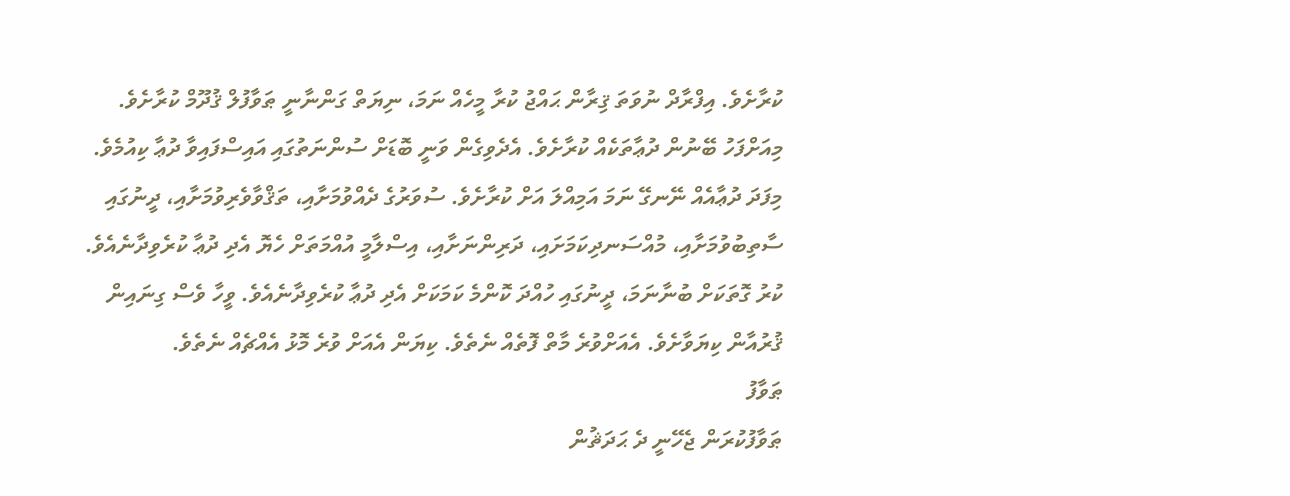ކުރާށެވެ. އިފްރާދް ނުވަތަ ޤިރާން ޙައްޖު ކުރާ މީހެއް ނަމަ، ނިޔަތް ގަންނާނީ ޠަވާފުލް ޤުދޫމް ކުރާށެވެ.
މިއަށްފަހު ބޭނުން ދުޢާތަކެއް ކުރާށެވެ. އެދެވިގެން ވަނީ ބޮޑަށް ސުންނަތުގައި އައިސްފައިވާ ދުޢާ ކިއުމެވެ. މިފަދަ ދުޢާއެއް ނޭނގޭ ނަމަ އަމިއްލަ އަށް ކުރާށެވެ. ސުވަރުގެ ދެއްވުމަށާއި، ތަޤްވާވެރިވުމަށާއި، ދީނުގައި ސާތިބުވުމަށާއި، މުއްސަނދިކަމަށައި، ދަރިންނަށާއި، އިސްލާމީ އުއްމަތަށް ހެޔޮ އެދި ދުޢާ ކުރެވިދާނެއެވެ. ކުރު ގޮތަކަށް ބުނާނަމަ، ދީނުގައި ހުއްދަ ކޮންމެ ކަމަކަށް އެދި ދުޢާ ކުރެވިދާނެއެވެ. ވީހާ ވެސް ގިނައިން ޤުރުއާން ކިޔަވާށެވެ. އެއަށްވުރެ މާތް ފޮތެއް ނެތެވެ. ކިޔަން އެއަށް ވުރެ މޮޅު އެއްޗެއް ނެތެވެ.
ޠަވާފު
ޠަވާފުކުރަން ޖެހޭނީ ދެ ޙަދަޘުން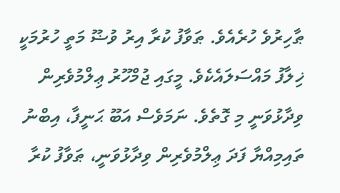ޠާހިރުވެ ހުރެއެވެ. ޠަވާފު ކުރާ އިރު ވުޟޫ މަތީ ހުރުމަކީ ޚިލާފު މައްސަލައެކެވެ. މީގައި ޖުމްހޫރު ޢިލްމުވެރިން ވިދާޅުވަނީ މި ގޮތެވެ. ނަމަވެސް އަބޫ ޙަނީފާ، އިބްނު ތައިމިއްޔާ ފަދަ ޢިލްމުވެރިން ވިދާޅުވަނީ، ޠަވާފު ކުރާ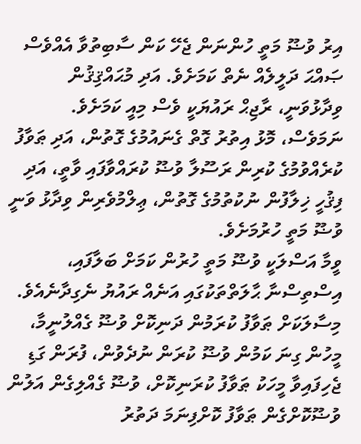އިރު ވުޟޫ މަތީ ހުންނަން ޖެހޭ ކަން ސާބިތުވާ އެއްވެސް ޞައްޙަ ދަލީލެއް ނެތް ކަމަށެވެ. އަދި މުޙައްޤިޤުން ވިދާޅުވަނީ، ރާޖިޙް ރައުޔަކީ ވެސް މިއީ ކަމަށެވެ. ނަމަވެސް، މޮޅު އިތުރު ގޮތް ގެނައުމުގެ ގޮތުން، އަދި ޠަވާފު ކުރެއްވުމުގެ ކުރިން ރަސޫލާ ވުޟޫ ކުރައްވާފައި ވާތީ، އަދި ފިޤުހީ ޚިލާފުން ނުކުތުމުގެ ގޮތުން، ޢިލްމުވެރިން ވިދާޅު ވަނީ ވުޟޫ މަތީ ހުރުމަށެވެ.
ވީމާ އަސްލަކީ ވުޟޫ މަތީ ހުރުން ކަމަށް ބަލާފައި، އިސްތިސްނާ ޙާލަތްތަކުގައި އަނެއް ރައުޔު ނެގިދާނެއެވެ. މިސާލަކަށް ޠަވާފު ކުރަމުން ދަނިކޮށް ވުޟޫ ގެއްލުނީމާ، މީހުން ގިނަ ކަމުން ވުޟޫ ކުރަން ނުދެވުން، ފުރަން ގަޑި ޖެހިފައިވާ މީހަކު ޠަވާފު ކުރަނިކޮށް، ވުޟޫ ގެއްލިގެން އަލުން ވުޟޫކޮށްގެން ޠަވާފު ކޮށްފިނަމަ ދަތުރު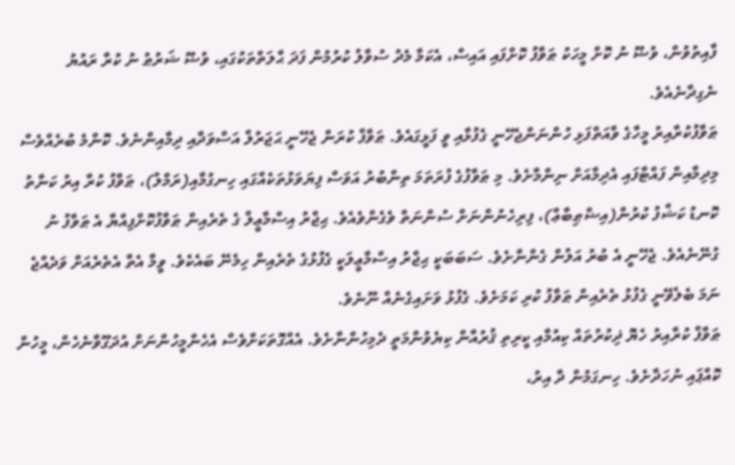ފާއިތުވުން، ވުޟޫ ނު ކޮށް މީހަކު ޠަވާފު ކޮށްފައި އައިސް، އެކަމާ މެދު ސުވާލު ކުރުމުން ފަދަ ޙާލަތްތަކުގައި، ވުޟޫ ޝަރުޠު ނު ކުރާ ރައުޔު ނެގިދާނެއެވެ.
ޠަވާފުކުރާއިރު މީހާގެ ވާއަތްފަޅި ހުންނަންޖެހޭނީ ގެފުޅާއި ވީ ފަޅީގައެވެ. ޠަވާފް ކުރަން ޖެހޭނީ ޙަޖަރުލް އަސްވަދާއި ދިމާއިންނެވެ. ކޮންމެ ބުރެއްވެސް މިދިމާއިން ފައްޓާފައި އެދިމާއަށް ނިންމާށެވެ. މި ޠަވާފުގެ ފުރަތަމަ ތިންބުރު އަވަސް ފިޔަވަޅުތަކެއްގައި ހިނގުމާއި(ރަމްލު)، ޠަވާފު ކުރާ އިރު ކަނާތު ކޮނޑު ކަޝްފު ކުރުން(އިޟްޠިބާޢް)، ފިރިހެނުންނަށް ސުންނަތް ވެގެންވެއެވެ. ޙިޖްރު އިސްމާޢީލް ގެ ތެރެއިން ޠަވާފުކޮށްފިއްޔާ އެ ޠަވާފު ނު ގުނޭނެއެވެ. ޖެހޭނީ އެ ބުރު އަލުން ގެންނާށެވެ. ސަބަބަކީ ޙިޖްރު އިސްމާޢީލަކީ ގެފުޅުގެ ތެރެއިން ހިމެނޭ ބައެކެވެ. ވީމާ އެތާ އެތެރެއަށް ވަދެއްޖެ ނަމަ ބެލެވޭނީ ގެފުޅު ތެރެއިން ޠަވާފު ކުރި ކަމަށެވެ. ގެފުޅު ވަށައިގެނެއް ނޫނެވެ.
ޠަވާފް ކުރާއިރު ހެޔޮ ޛިކުރުތައް ކިއުމާއި ކީރިތި ޤުރުއާން ކިޔެވުންމަތީ ދެމިހުންނާށެވެ. އެއްގޮތަކަށްވެސް އެހެންމީހުންނަށް އުދަގޫވާނެހެން، މީހުން ކޮއްޕައި ނުހަދާށެވެ. ހިނގަމުން ދާ އިރު،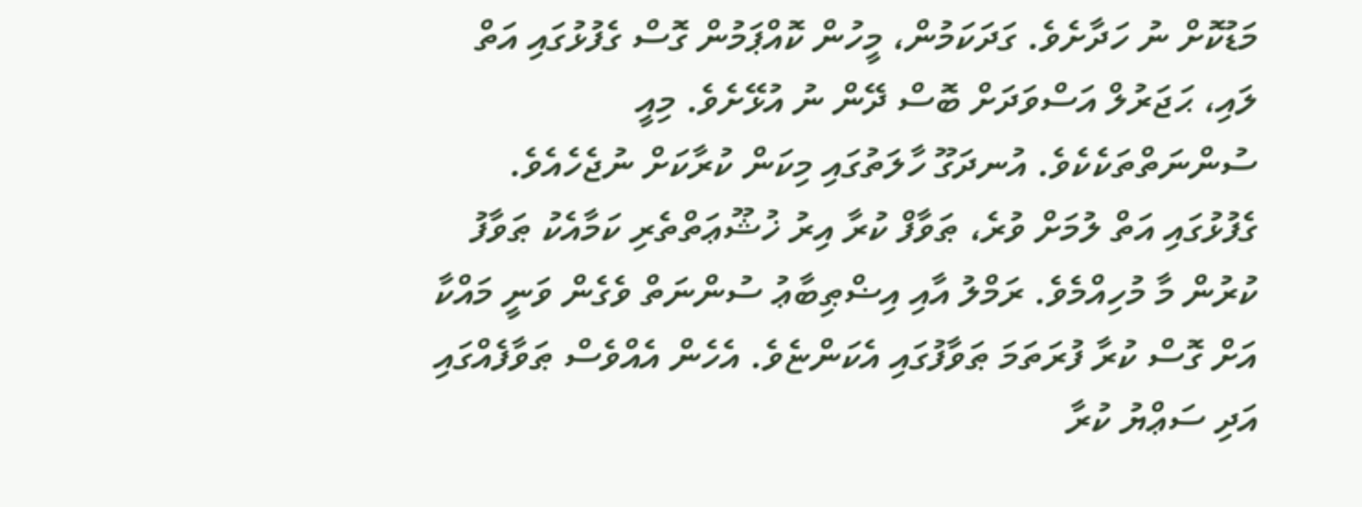މަޑުކޮށް ނު ހަދާށެވެ. ގަދަކަމުން، މީހުން ކޮއްޕަމުން ގޮސް ގެފުޅުގައި އަތް ލައި، ޙަޖަރުލް އަސްވަދަށް ބޮސް ދޭން ނު އުޅޭށެވެ. މިއީ ސުންނަތްތަކެކެވެ. އުނދަގޫ ހާލަތުގައި މިކަން ކުރާކަށް ނުޖެހެއެވެ. ގެފުޅުގައި އަތް ލުމަށް ވުރެ، ޠަވާފް ކުރާ އިރު ޚުޝޫޢަތްތެރި ކަމާއެކު ޠަވާފު ކުރުން މާ މުހިއްމެވެ. ރަމްލު އާއި އިޟްޠިބާޢު ސުންނަތް ވެގެން ވަނީ މައްކާ އަށް ގޮސް ކުރާ ފުރަތަމަ ޠަވާފުގައި އެކަންޏެވެ. އެހެން އެއްވެސް ޠަވާފެއްގައި އަދި ސަޢްޔު ކުރާ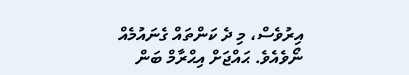އިރުވެސް، މި ދެ ކަންތައް ގެނައުމެއް ނޯވެއެވެ. ޙައްޖަށް އިޙްރާމް ބަން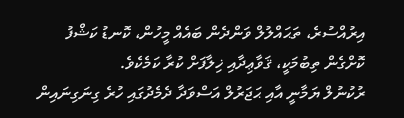އިރުއްސުރެ، ތަޙައްލުލް ވަންދެން ބައެއް މީހުން، ކޮނޑު ކަޝްފު ކޮށްގެން ތިބުމަކީ، ޤަވާޢިދާއި ޚިލާފަށް ކުރާ ކަމެކެވެ.
ރުކުނުލް ޔަމާނީ އާއި ޙަޖަރުލް އަސްވަދާ ދެމެދުގައި ހުރެ ގިނަގިނައިން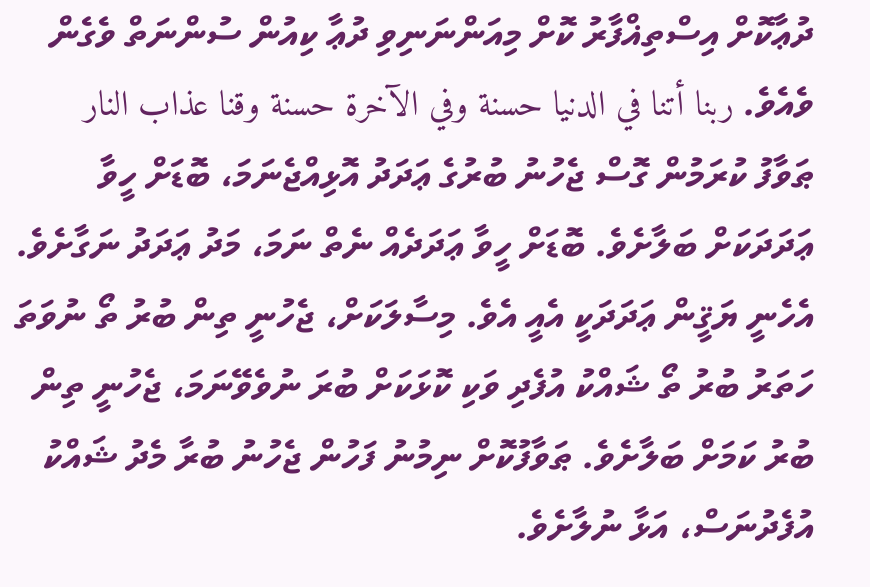ދުޢާކޮށް އިސްތިޣްފާރު ކޮށް މިއަންނަނިވި ދުޢާ ކިއުން ސުންނަތް ވެގެން ވެއެވެ. ربنا أتنا في الدنيا حسنة وفي الآخرة حسنة وقنا عذاب النار
ޠަވާފު ކުރަމުން ގޮސް ޖެހުނު ބުރުގެ ޢަދަދު އޮޅިއްޖެނަމަ، ބޮޑަށް ހީވާ ޢަދަދަކަށް ބަލާށެވެ. ބޮޑަށް ހީވާ ޢަދަދެއް ނެތް ނަމަ، މަދު ޢަދަދު ނަގާށެވެ. އެހެނީ ޔަޤީން ޢަދަދަކީ އެއީ އެވެ. މިސާލަކަށް، ޖެހުނީ ތިން ބުރު ތޯ ނުވަތަ ހަތަރު ބުރު ތޯ ޝައްކު އުފެދި ވަކި ކޮޅަކަށް ބުރަ ނުވެވޭނަމަ، ޖެހުނީ ތިން ބުރު ކަމަށް ބަލާށެވެ. ޠަވާފުކޮށް ނިމުނު ފަހުން ޖެހުނު ބުރާ މެދު ޝައްކު އުފެދުނަސް، އަޅާ ނުލާށެވެ.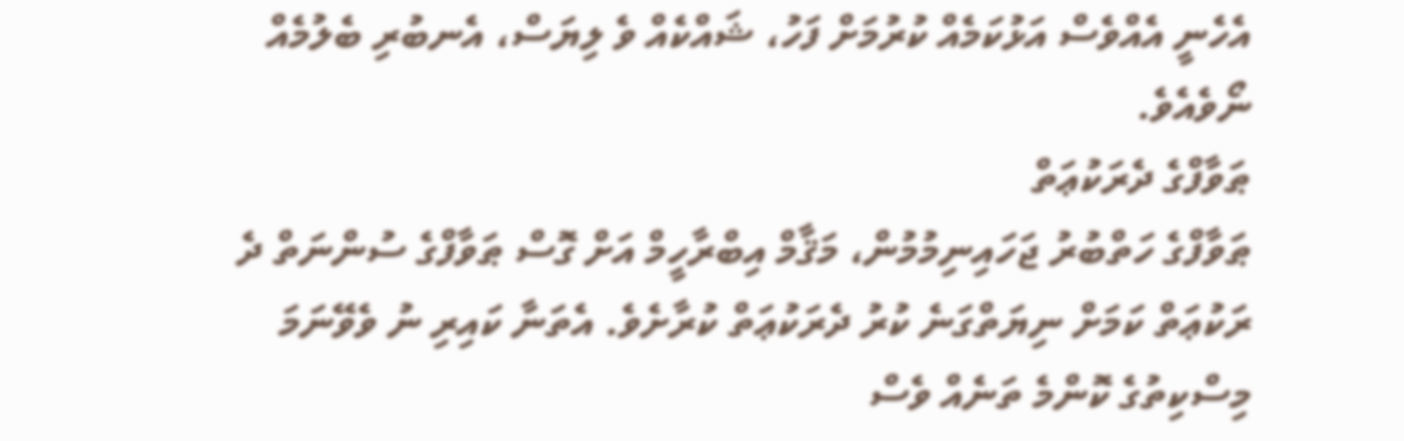އެހެނީ އެއްވެސް އަޅުކަމެއް ކުރުމަށް ފަހު، ޝައްކެއް ވެ ލިޔަސް، އެނބުރި ބެލުމެއް ނޯވެއެވެ.
ޠަވާފްގެ ދެރަކުޢަތް
ޠަވާފްގެ ހަތްބުރު ޖަހައިނިމުމުން، މަޤާމް އިބްރާހީމް އަށް ގޮސް ޠަވާފްގެ ސުންނަތް ދެ ރަކުޢަތް ކަމަށް ނިޔަތްގަނެ ކުރު ދެރަކުޢަތް ކުރާށެވެ. އެތަނާ ކައިރި ނު ވެވޭނަމަ މިސްކިތުގެ ކޮންމެ ތަނެއް ވެސް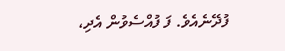ފުދޭނެއެވެ. ފަ ފުއްސެވުން އެދި،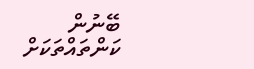ބޭނުން ކަންތައްތަކަށް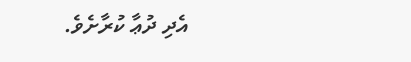އެދި ދުޢާ ކުރާށެވެ.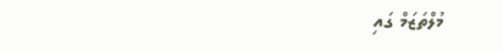މުލްތަޒަމް ގައި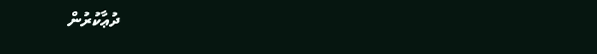ދުޢާކުރުން